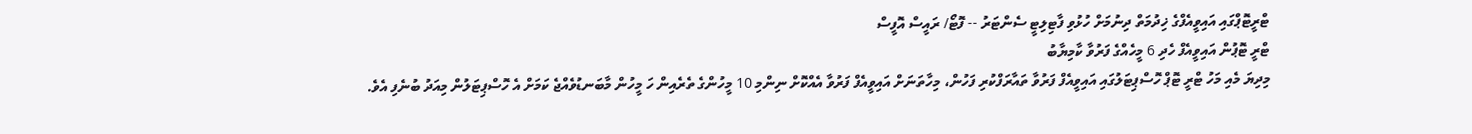ޓްރީޓޮޕްގައި އައިވީއެފްގެ ޚިދުމަތް ދިނުމަށް ހުޅުވި ފާޓިލިޓީ ސެންޓަރު -- ފޮޓޯ/ ރައީސް އޮފީސް
ޓްރީ ޓޮޕުން އައިވީއެފް ހެދި 6 މީހެއްގެ ފަރުވާ ކާމިޔާބު
މިދިޔަ މެއި މަހު ޓްރީ ޓޮޕް ހޮސްޕިޓަލުގައި އައިވީއެފް ފަރުވާ ތައާރަފްކުރި ފަހުން، މިހާތަނަށް އައިވީއެފް ފަރުވާ އެއްކޮށް ނިންމި 10 މީހުންގެ ތެރެއިން ހަ މީހުން މާބަނޑުވެއްޖެ ކަމަށް އެ ހޮސްޕިޓަލުން މިއަދު ބުނެފި އެވެ.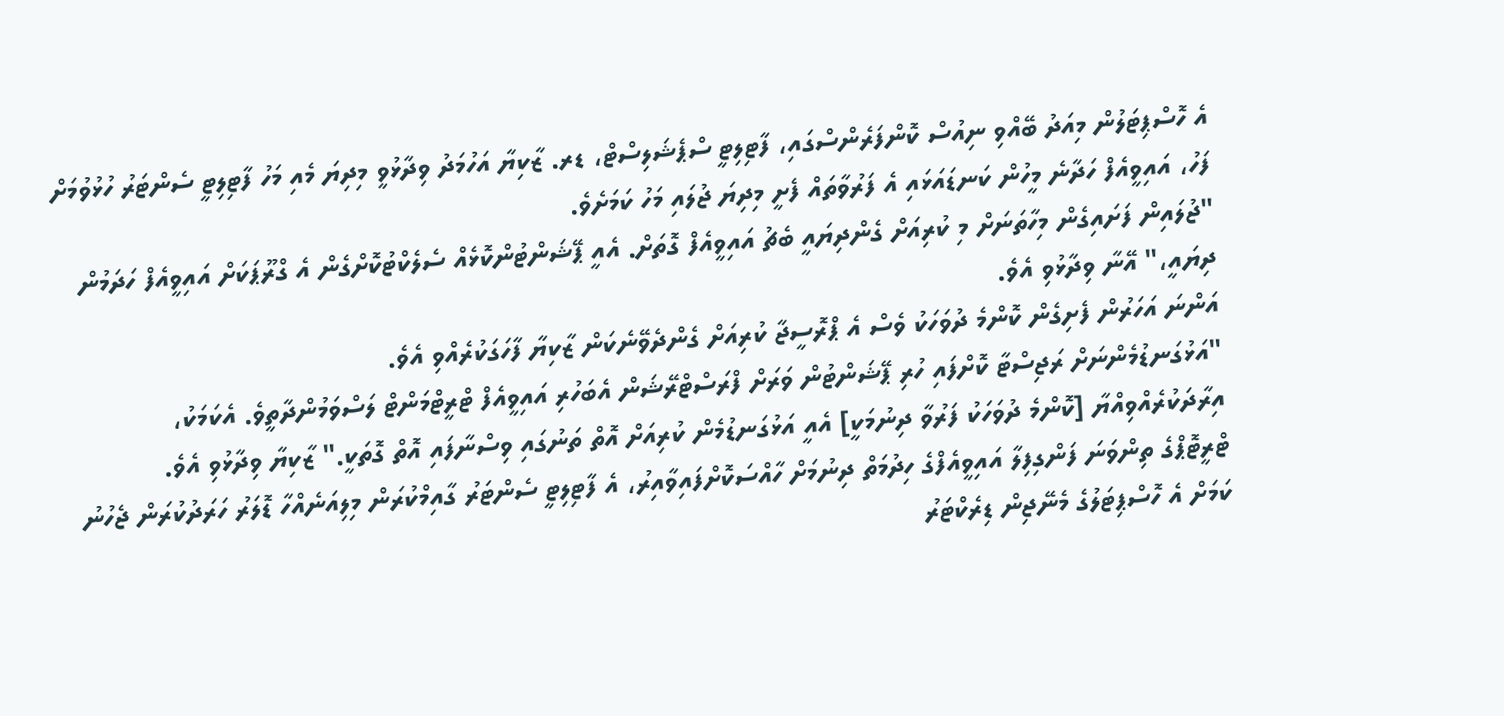އެ ހޮސްޕިޓަލުން މިއަދު ބޭއްވި ނިއުސް ކޮންފަރެންސްގައި، ފާޓިލިޓީ ސްޕެޝަލިސްޓް، ޑރ. ޒާކިޔާ އަހުމަދު ވިދާޅުވީ މިދިޔަ މެއި މަހު ފާޓިލިޓީ ސެންޓަރު ހުޅުވުމަށް ފަހު، އައިވީއެފް ހަދާނެ މީހުން ކަނޑައަޅައި އެ ފަރުވާތައް ފެށީ މިދިޔަ ޖުލައި މަހު ކަމަށެވެ.
"ޖުލައިން ފަށައިގެން މިހާތަނަށް މި ކުރިއަށް ގެންދިޔައީ ބެޗު އައިވީއެފް ގޮތަށް. އެއީ ޕޭޝަންޓުންކޮޅެއް ސެލެކްޓުކޮށްގެން އެ ގްރޫޕަކަށް އައިވީއެފް ހަދަމުން ދިޔައީ،" އޭނާ ވިދާޅުވި އެވެ.
އަންނަ އަހަރުން ފެށިގެން ކޮންމެ ދުވަހަކު ވެސް އެ ޕްރޮސީޖާ ކުރިއަށް ގެންދެވޭނެކަން ޒާކިޔާ ފާހަގަކުރެއްވި އެވެ.
"އަޅުގަނޑުމެންނަށް ރަޖިސްޓާ ކޮށްފައި ހުރި ޕޭޝަންޓުން ވަރަށް ފްރަސްޓްރޭޝަން އެބަހުރި އައިވީއެފް ޓްރީޓްމަންޓް ލަސްވަމުންދާތީވެ. އެކަމަކު، އިރާދަކުރެއްވިއްޔާ [ކޮންމެ ދުވަހަކު ފަރުވާ ދިނުމަކީ] އެއީ އަޅުގަނޑުމެން ކުރިއަށް އޮތް ތަނުގައި ވިސްނާފައި އޮތް ގޮތަކީ." ޒާކިޔާ ވިދާޅުވި އެވެ.
ޓްރީޓޮޕްގެ ތިންވަނަ ފަންގިފިލާ އައިވީއެފްގެ ހިދުމަތް ދިނުމަށް ހާއްސަކޮށްފައިވާއިރު، އެ ފާޓިލިޓީ ސެންޓަރު ގާއިމްކުރަން މިލިއަނެއްހާ ޑޮލަރު ހަރަދުކުރަން ޖެހުނު ކަމަށް އެ ހޮސްޕިޓަލުގެ މެނޭޖިން ޑިރެކްޓަރު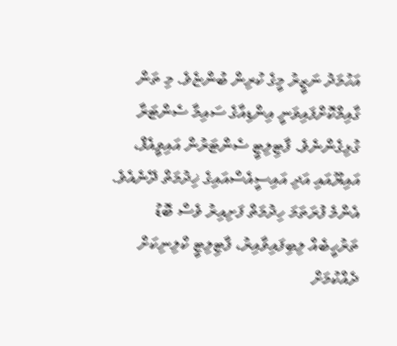އަހުމަދު ނަޒީރު މީގެ ކުރިން ބުންޏެވެ. މި ތަން ގާއިމްކޮށްފައިވަނީ އިންޑިއާގެ ސައިމާ ސެންޓަރާ ގުޅިގެންނެވެ. ފާޓިލިޓީ ސެންޓަރުން އައިވީއެފް، އައިޔޫއައި އަދި އައިސީއެސްއައިގެ ޚިދުމަތް ދޭނެއެވެ.
އެންމެ ފުރަތަމަ ހިދުމަތް ފަށިއިރު ވެސް ބޮޑު ތަރުހީބެއް ލިބިފައިވާއިރު، ފާޓިލިޓީ ކްލިނިކަށް ދެއްކުމަށް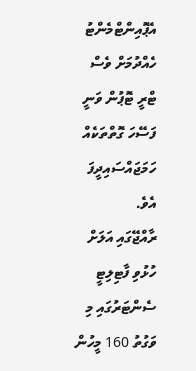އެޕޮއިންޓްމެންޓު ހެއްދުމަށް ވެސް ޓްރީ ޓޮޕުން ވަނީ ފަސޭހަ ގޮތްތަކެއް ހަމަޖައްސައިދީފަ އެވެ.
ރާއްޖޭގައި އަލަށް ހުޅުވި ފާޓިލިޓީ ސެންޓަރުގައި މި ވަގުތު 160 މީހުން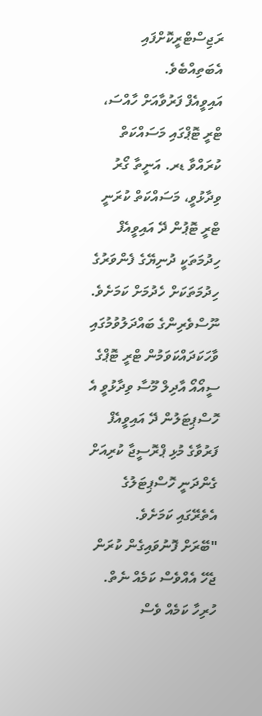ރަޖިސްޓްރީކޮށްފައި އެބަތިއްބެވެ.
އައިވީއެފް ފަރުވާއަށް ހާއްސަ، ޓްރީ ޓޮޕްގައި މަސައްކަތް ކުރައްވާ ޑރ. އަނީތާ ގޯރު ވިދާޅުވީ، މަސައްކަތް ކުރަނީ ޓްރީ ޓޮޕުން ދޭ އައިވީއެފް ހިދުމަތަކީ ދުނިޔޭގެ ފެންވަރުގެ ހިދުމަތަކަށް ހެދުމަށް ކަމަށެވެ.
ނޫސްވެރިންގެ ބައްދަލުވުމުގައި ވާހަކަދައްކަވަމުން ޓްރީ ޓޮޕްގެ ސީއޯއޯ އާދިލް މޫސާ ވިދާޅުވީ އެ ހޮސްޕިޓަލުން ދޭ އައިވީއެފް ފަރުވާގެ މުޅި ޕްރޮސީޖާ ކުރިއަށް ގެންދަނީ ހޮސްޕިޓަލުގެ އެތެރޭގައި ކަމަށެވެ.
"ބޭރަށް ފޮނުވައިގެން ކުރަން ޖެހޭ އެއްވެސް ކަމެއް ނެތް. ހުރިހާ ކަމެއް ވެސް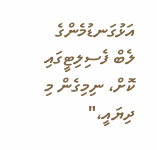އަޅުގަނޑުމެންގެ ލެބް ފެސިލިޓީގައި ކޮށް، ނިމިގެން މި ދިޔައީ،"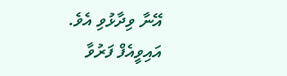އޭނާ ވިދާޅުވި އެވެ.
އައިވީއެފް ފަރުވާ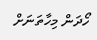ހޯދަން މިހާތަނަށް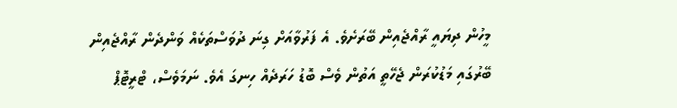މީހުން ދިޔައީ ރާއްޖެއިން ބޭރަށެވެ. އެ ފަރުވާއަށް ގިނަ ދުވަސްތަކެއް ވަންދެން ރާއްޖެއިން ބޭރުގައި މަޑުކުރަން ޖެހޭތީ އަތުން ވެސް ބޮޑު ހަރަދެއް ހިނގަ އެވެ. ނަމަވެސް، ޓްރީޓޮޕް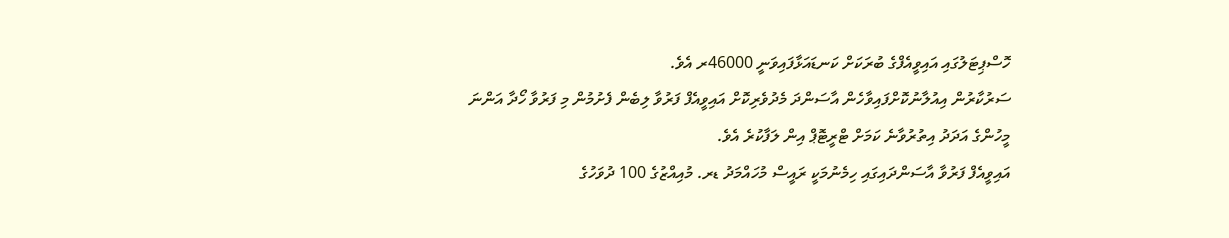ހޮސްޕިޓަލުގައި އައިވީއެފްގެ ބުރަކަށް ކަނޑައަޅާފައިވަނީ 46000ރ އެވެ.
ސަރުކާރުން އިއުލާނުކޮށްފައިވާހެން އާސަންދަ މެދުވެރިކޮށް އައިވީއެފް ފަރުވާ ލިބެން ފެށުމުން މި ފަރުވާ ހޯދާ އަންނަ މީހުންގެ އަދަދު އިތުރުވާނެ ކަމަށް ޓްރީޓޮޕް އިން ލަފާކުރެ އެވެ.
އައިވީއެފް ފަރުވާ އާސަންދައިގައި ހިމެނުމަކީ ރައީސް މުހައްމަދު ޑރ. މުއިއްޒުގެ 100 ދުވަހުގެ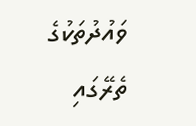ވައުދުތަކުގެ ތެރޭގައި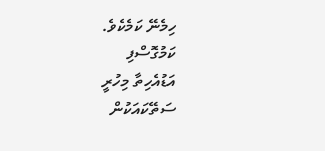ހިމެނޭ ކަމެކެވެ.
ކަމުގޮސްފި
އަޑުއެހިތާ މިހުރީ
ސަތޭކައަކުން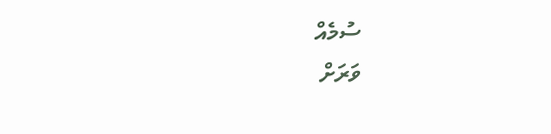ސުމެއް
ވަރަށް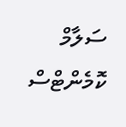ސަލާމް
ކޮމެންޓްސް